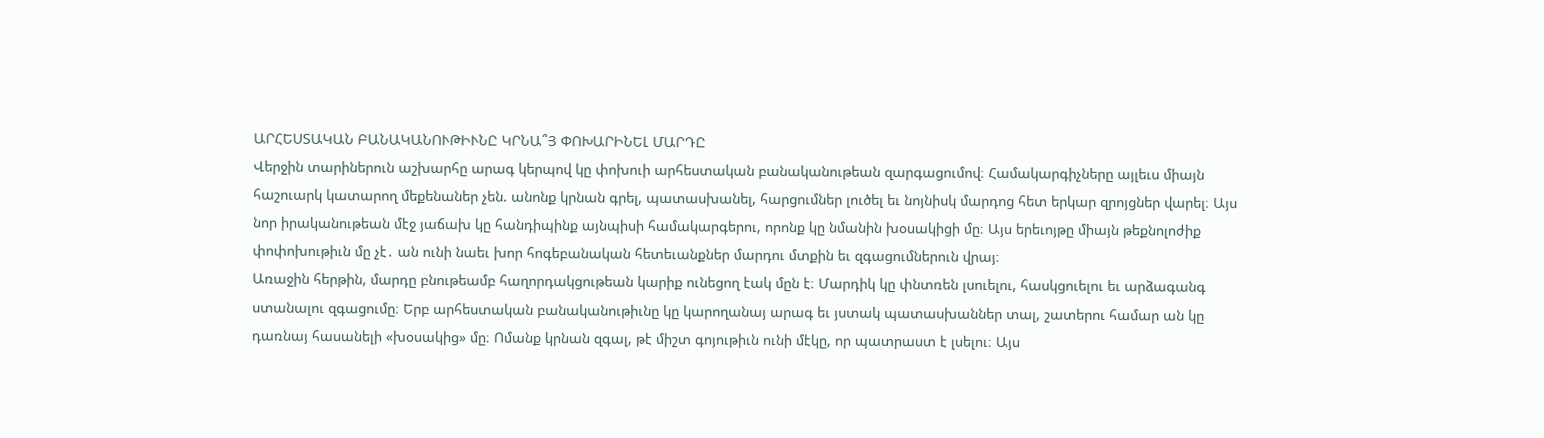ԱՐՀԵՍՏԱԿԱՆ ԲԱՆԱԿԱՆՈՒԹԻՒՆԸ ԿՐՆԱ՞Յ ՓՈԽԱՐԻՆԵԼ ՄԱՐԴԸ
Վերջին տարիներուն աշխարհը արագ կերպով կը փոխուի արհեստական բանականութեան զարգացումով։ Համակարգիչները այլեւս միայն հաշուարկ կատարող մեքենաներ չեն. անոնք կրնան գրել, պատասխանել, հարցումներ լուծել եւ նոյնիսկ մարդոց հետ երկար զրոյցներ վարել։ Այս նոր իրականութեան մէջ յաճախ կը հանդիպինք այնպիսի համակարգերու, որոնք կը նմանին խօսակիցի մը։ Այս երեւոյթը միայն թեքնոլոժիք փոփոխութիւն մը չէ․ ան ունի նաեւ խոր հոգեբանական հետեւանքներ մարդու մտքին եւ զգացումներուն վրայ։
Առաջին հերթին, մարդը բնութեամբ հաղորդակցութեան կարիք ունեցող էակ մըն է։ Մարդիկ կը փնտռեն լսուելու, հասկցուելու եւ արձագանգ ստանալու զգացումը։ Երբ արհեստական բանականութիւնը կը կարողանայ արագ եւ յստակ պատասխաններ տալ, շատերու համար ան կը դառնայ հասանելի «խօսակից» մը։ Ոմանք կրնան զգալ, թէ միշտ գոյութիւն ունի մէկը, որ պատրաստ է լսելու։ Այս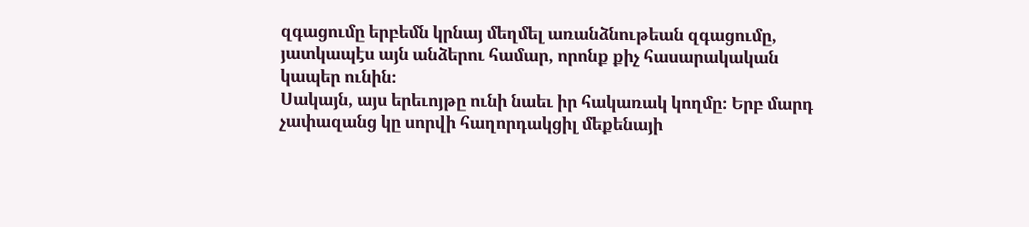զգացումը երբեմն կրնայ մեղմել առանձնութեան զգացումը, յատկապէս այն անձերու համար, որոնք քիչ հասարակական կապեր ունին։
Սակայն, այս երեւոյթը ունի նաեւ իր հակառակ կողմը։ Երբ մարդ չափազանց կը սորվի հաղորդակցիլ մեքենայի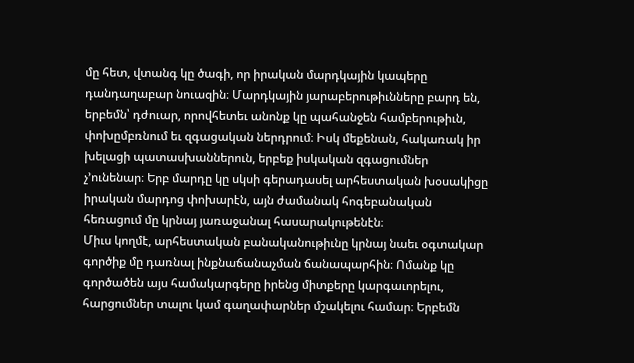մը հետ, վտանգ կը ծագի, որ իրական մարդկային կապերը դանդաղաբար նուազին։ Մարդկային յարաբերութիւնները բարդ են, երբեմն՝ դժուար, որովհետեւ անոնք կը պահանջեն համբերութիւն, փոխըմբռնում եւ զգացական ներդրում։ Իսկ մեքենան, հակառակ իր խելացի պատասխաններուն, երբեք իսկական զգացումներ չ՚ունենար։ Երբ մարդը կը սկսի գերադասել արհեստական խօսակիցը իրական մարդոց փոխարէն, այն ժամանակ հոգեբանական հեռացում մը կրնայ յառաջանալ հասարակութենէն։
Միւս կողմէ, արհեստական բանականութիւնը կրնայ նաեւ օգտակար գործիք մը դառնալ ինքնաճանաչման ճանապարհին։ Ոմանք կը գործածեն այս համակարգերը իրենց միտքերը կարգաւորելու, հարցումներ տալու կամ գաղափարներ մշակելու համար։ Երբեմն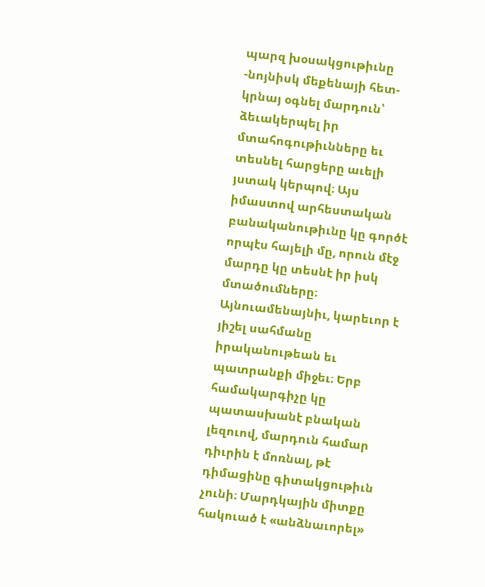պարզ խօսակցութիւնը -նոյնիսկ մեքենայի հետ- կրնայ օգնել մարդուն՝ ձեւակերպել իր մտահոգութիւնները եւ տեսնել հարցերը աւելի յստակ կերպով։ Այս իմաստով արհեստական բանականութիւնը կը գործէ որպէս հայելի մը, որուն մէջ մարդը կը տեսնէ իր իսկ մտածումները։
Այնուամենայնիւ, կարեւոր է յիշել սահմանը իրականութեան եւ պատրանքի միջեւ։ Երբ համակարգիչը կը պատասխանէ բնական լեզուով, մարդուն համար դիւրին է մոռնալ, թէ դիմացինը գիտակցութիւն չունի։ Մարդկային միտքը հակուած է «անձնաւորել»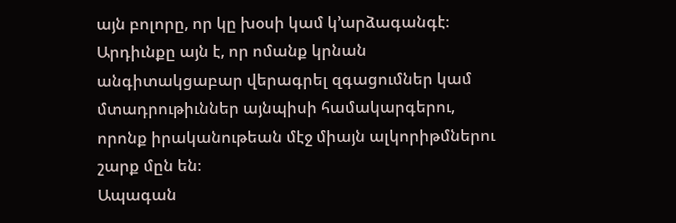այն բոլորը, որ կը խօսի կամ կ՚արձագանգէ։ Արդիւնքը այն է, որ ոմանք կրնան անգիտակցաբար վերագրել զգացումներ կամ մտադրութիւններ այնպիսի համակարգերու, որոնք իրականութեան մէջ միայն ալկորիթմներու շարք մըն են։
Ապագան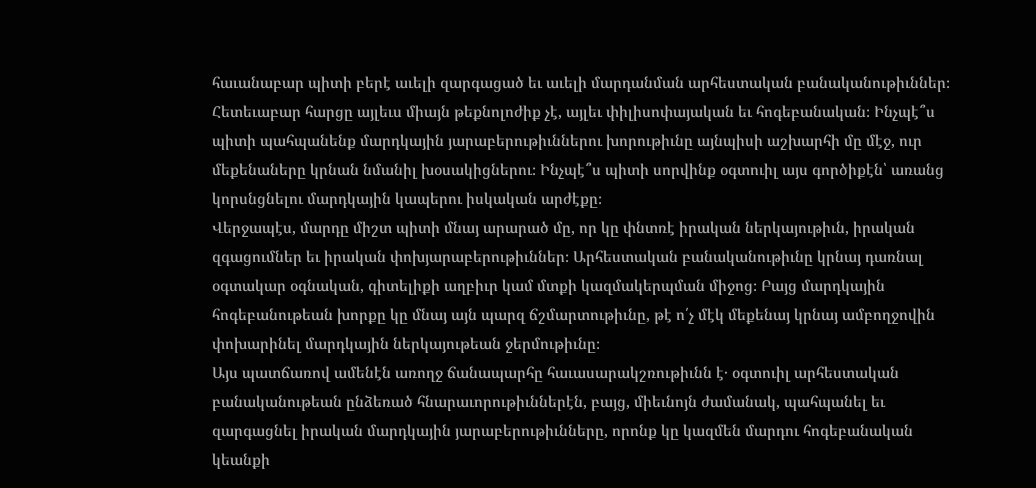հաւանաբար պիտի բերէ աւելի զարգացած եւ աւելի մարդանման արհեստական բանականութիւններ։ Հետեւաբար հարցը այլեւս միայն թեքնոլոժիք չէ, այլեւ փիլիսոփայական եւ հոգեբանական։ Ինչպէ՞ս պիտի պահպանենք մարդկային յարաբերութիւններու խորութիւնը այնպիսի աշխարհի մը մէջ, ուր մեքենաները կրնան նմանիլ խօսակիցներու։ Ինչպէ՞ս պիտի սորվինք օգտուիլ այս գործիքէն՝ առանց կորսնցնելու մարդկային կապերու իսկական արժէքը։
Վերջապէս, մարդը միշտ պիտի մնայ արարած մը, որ կը փնտռէ իրական ներկայութիւն, իրական զգացումներ եւ իրական փոխյարաբերութիւններ։ Արհեստական բանականութիւնը կրնայ դառնալ օգտակար օգնական, գիտելիքի աղբիւր կամ մտքի կազմակերպման միջոց։ Բայց մարդկային հոգեբանութեան խորքը կը մնայ այն պարզ ճշմարտութիւնը, թէ ո՛չ մէկ մեքենայ կրնայ ամբողջովին փոխարինել մարդկային ներկայութեան ջերմութիւնը։
Այս պատճառով ամենէն առողջ ճանապարհը հաւասարակշռութիւնն է․ օգտուիլ արհեստական բանականութեան ընձեռած հնարաւորութիւններէն, բայց, միեւնոյն ժամանակ, պահպանել եւ զարգացնել իրական մարդկային յարաբերութիւնները, որոնք կը կազմեն մարդու հոգեբանական կեանքի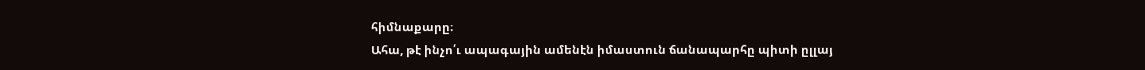հիմնաքարը։
Ահա, թէ ինչո՛ւ ապագային ամենէն իմաստուն ճանապարհը պիտի ըլլայ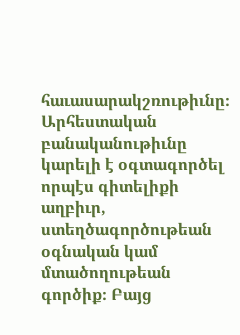հաւասարակշռութիւնը։ Արհեստական բանականութիւնը կարելի է օգտագործել որպէս գիտելիքի աղբիւր, ստեղծագործութեան օգնական կամ մտածողութեան գործիք։ Բայց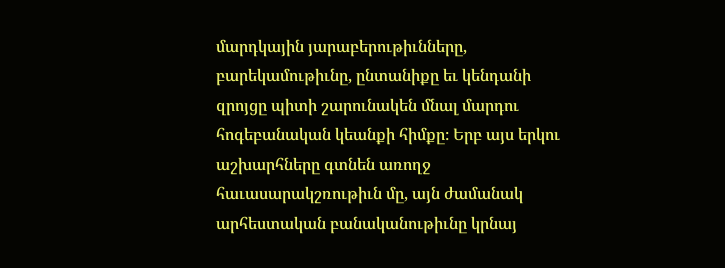մարդկային յարաբերութիւնները, բարեկամութիւնը, ընտանիքը եւ կենդանի զրոյցը պիտի շարունակեն մնալ մարդու հոգեբանական կեանքի հիմքը։ Երբ այս երկու աշխարհները գտնեն առողջ հաւասարակշռութիւն մը, այն ժամանակ արհեստական բանականութիւնը կրնայ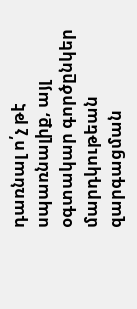դառնալ ո՛չ թէ սպառնալիք, այլ օգտակար գործընկեր մարդկութեան զարգացման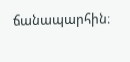ճանապարհին։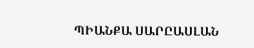ՊԻԱՆՔԱ ՍԱՐԸԱՍԼԱՆ